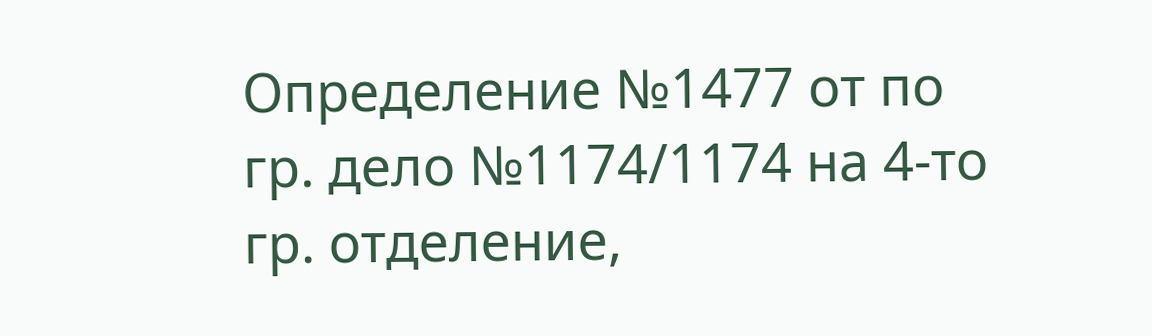Определение №1477 от по гр. дело №1174/1174 на 4-то гр. отделение,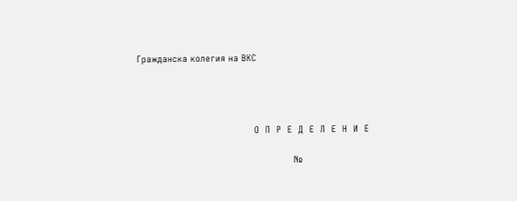Гражданска колегия на ВКС




                                       О  П  Р  Е  Д  Е  Л  Е  Н  И  Е

                                                    №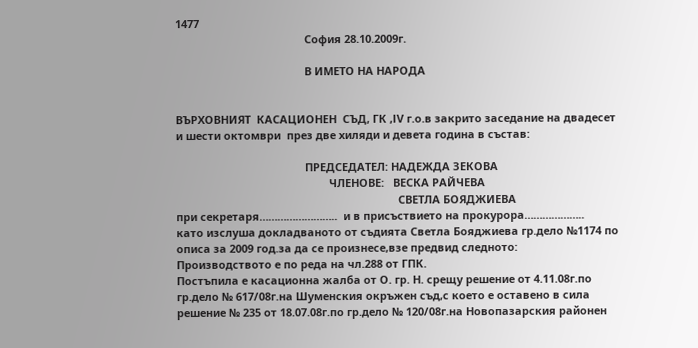1477
                                           София 28.10.2009г.

                                           В ИМЕТО НА НАРОДА


ВЪРХОВНИЯТ  КАСАЦИОНЕН  СЪД, ГК ,ІV г.о.в закрито заседание на двадесет и шести октомври  през две хиляди и девета година в състав:

                                           ПРЕДСЕДАТЕЛ: НАДЕЖДА ЗЕКОВА
                                                   ЧЛЕНОВЕ:   ВЕСКА РАЙЧЕВА
                                                                          СВЕТЛА БОЯДЖИЕВА
при секретаря……………………..  и в присъствието на прокурора………………..
като изслуша докладваното от съдията Светла Бояджиева гр.дело №1174 по описа за 2009 год.за да се произнесе,взе предвид следното:
Производството е по реда на чл.288 от ГПК.
Постъпила е касационна жалба от О. гр. Н. срещу решение от 4.11.08г.по гр.дело № 617/08г.на Шуменския окръжен съд,с което е оставено в сила решение № 235 от 18.07.08г.по гр.дело № 120/08г.на Новопазарския районен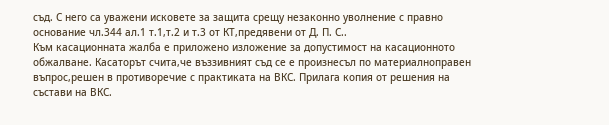съд. С него са уважени исковете за защита срещу незаконно уволнение с правно основание чл.344 ал.1 т.1,т.2 и т.3 от КТ,предявени от Д. П. С..
Към касационната жалба е приложено изложение за допустимост на касационното обжалване. Касаторът счита,че въззивният съд се е произнесъл по материалноправен въпрос,решен в противоречие с практиката на ВКС. Прилага копия от решения на състави на ВКС.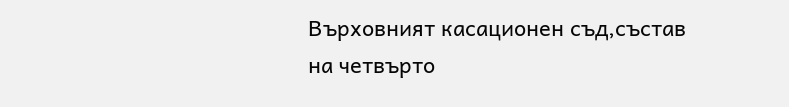Върховният касационен съд,състав на четвърто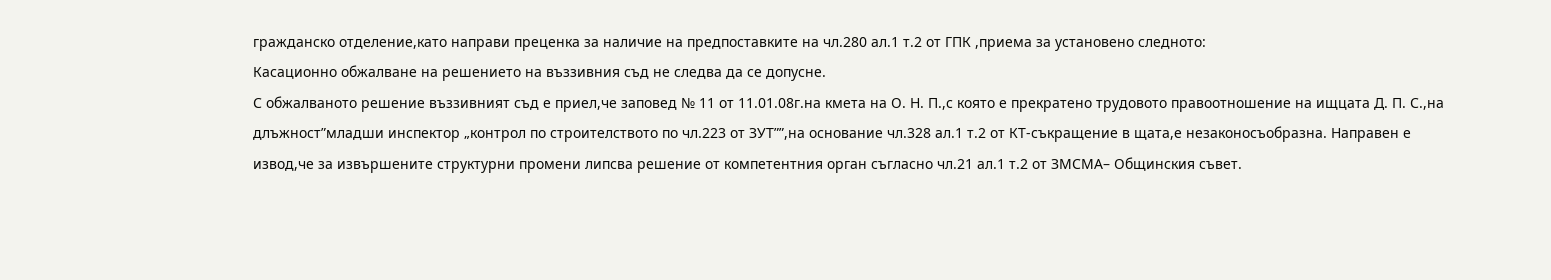гражданско отделение,като направи преценка за наличие на предпоставките на чл.280 ал.1 т.2 от ГПК ,приема за установено следното:
Касационно обжалване на решението на въззивния съд не следва да се допусне.
С обжалваното решение въззивният съд е приел,че заповед № 11 от 11.01.08г.на кмета на О. Н. П.,с която е прекратено трудовото правоотношение на ищцата Д. П. С.,на длъжност”младши инспектор „контрол по строителството по чл.223 от ЗУТ””,на основание чл.328 ал.1 т.2 от КТ-съкращение в щата,е незаконосъобразна. Направен е извод,че за извършените структурни промени липсва решение от компетентния орган съгласно чл.21 ал.1 т.2 от ЗМСМА– Общинския съвет.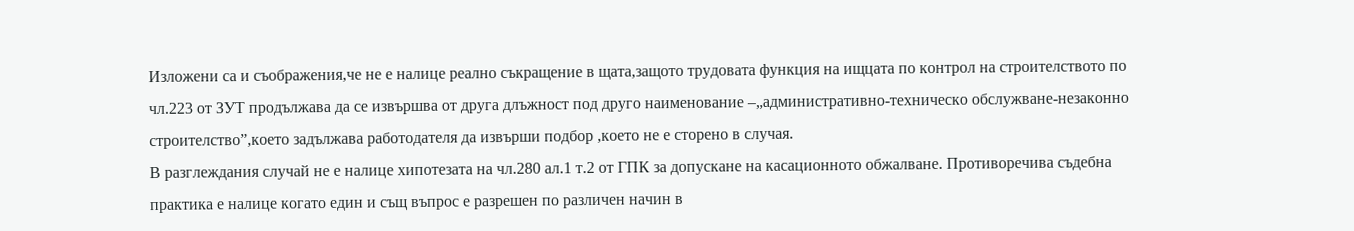Изложени са и съображения,че не е налице реално съкращение в щата,защото трудовата функция на ищцата по контрол на строителството по чл.223 от ЗУТ продължава да се извършва от друга длъжност под друго наименование –„административно-техническо обслужване-незаконно строителство”,което задължава работодателя да извърши подбор ,което не е сторено в случая.
В разглеждания случай не е налице хипотезата на чл.280 ал.1 т.2 от ГПК за допускане на касационното обжалване. Противоречива съдебна практика е налице когато един и същ въпрос е разрешен по различен начин в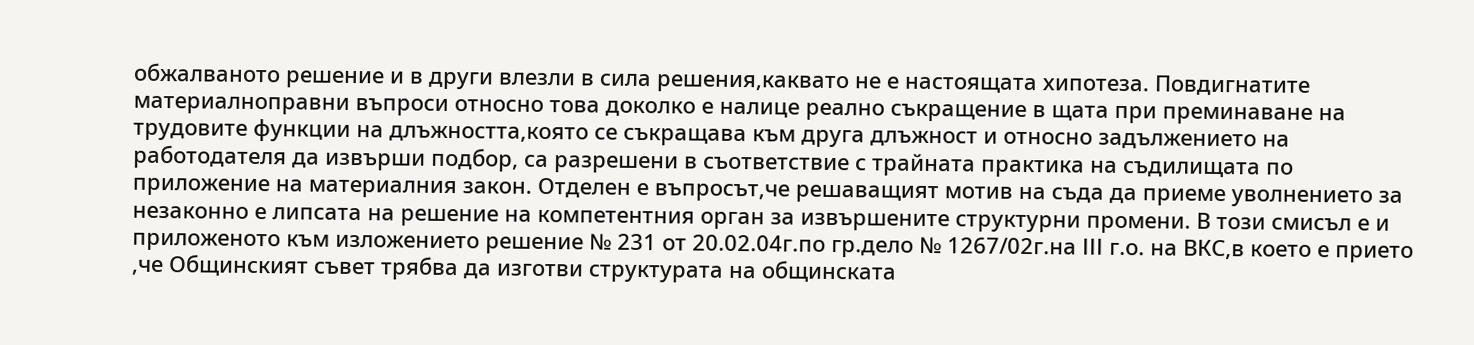обжалваното решение и в други влезли в сила решения,каквато не е настоящата хипотеза. Повдигнатите материалноправни въпроси относно това доколко е налице реално съкращение в щата при преминаване на трудовите функции на длъжността,която се съкращава към друга длъжност и относно задължението на работодателя да извърши подбор, са разрешени в съответствие с трайната практика на съдилищата по приложение на материалния закон. Отделен е въпросът,че решаващият мотив на съда да приеме уволнението за незаконно е липсата на решение на компетентния орган за извършените структурни промени. В този смисъл е и приложеното към изложението решение № 231 от 20.02.04г.по гр.дело № 1267/02г.на ІІІ г.о. на ВКС,в което е прието ,че Общинският съвет трябва да изготви структурата на общинската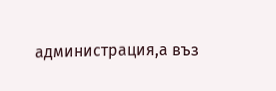администрация,а въз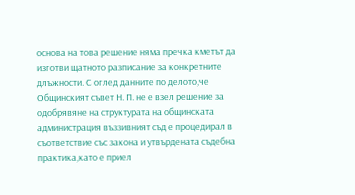основа на това решение няма пречка кметът да изготви щатното разписание за конкретните длъжности. С оглед данните по делото,че Общинският съвет Н. П. не е взел решение за одобрявяне на структурата на общинската администрация въззивният съд е процедирал в съответствие със закона и утвърдената съдебна практика,като е приел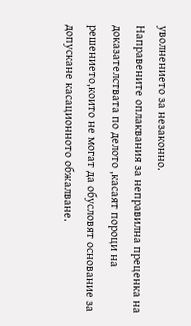уволнението за незаконно.
Направените оплаквания за неправилна преценка на доказателствата по делото ,касаят пороци на решението,които не могат да обусловят основание за допускане касационното обжалване.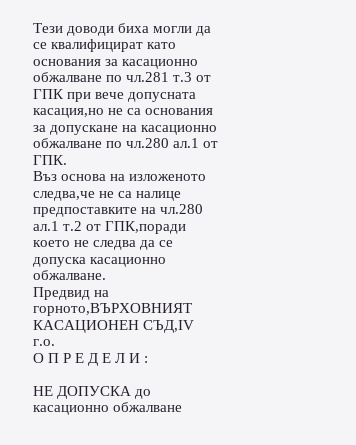Тези доводи биха могли да се квалифицират като основания за касационно обжалване по чл.281 т.3 от ГПК при вече допусната касация,но не са основания за допускане на касационно обжалване по чл.280 ал.1 от ГПК.
Въз основа на изложеното следва,че не са налице предпоставките на чл.280 ал.1 т.2 от ГПК,поради което не следва да се допуска касационно обжалване.
Предвид на горното,ВЪРХОВНИЯТ КАСАЦИОНЕН СЪД,ІV г.о.
О П Р Е Д Е Л И :

НЕ ДОПУСКА до касационно обжалване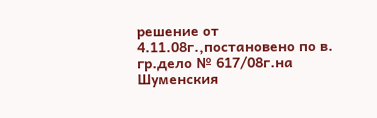решение от 4.11.08г.,постановено по в. гр.дело № 617/08г.на Шуменския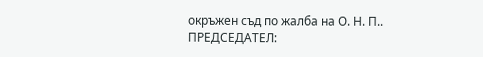окръжен съд по жалба на О. Н. П..
ПРЕДСЕДАТЕЛ: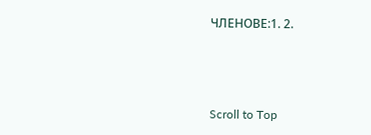ЧЛЕНОВЕ:1. 2.



Scroll to Top